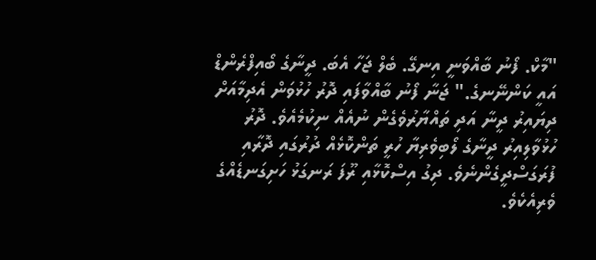"މާކް. ފޯނު ބާއްވަނީ އިނގޭ. ބެލް ޖަހާ އެބަ. ދީނާގެ ބޯއިފްރެންޑް އައީ ކަންނޭނގެ." ޖަނާ ފޯނު ބާއްވާފައި ދޮރު ހުޅުވަން އެދިމާއަށް ދިޔައިރު ދީނާ އަދި ތައްޔާރުވެގެން ނުއެއް ނިކުމެއެވެ. ދޮރު ހުޅުވާލިއިރު ދީނާގެ ލޯބިވެރިޔާ ހުރީ ތަންކޮޅެއް ދުރުގައި ދޮރާއި ފުރަގަސްދީގެންނެވެ. ދިގު އިސްކޮޅާއި ރޫފަ ރަނގަޅު ހަށިގަނޑެއްގެ ވެރިއެކެވެ.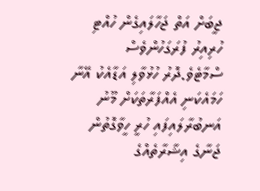ޖީބަށް އަތް ޖަހާލައިގެން ހުއްޓި ހުރިއިރު ފުރަގަހުންވެސް ސްމާޓެވެ.ދޮރު ހުޅުވާލި އަޑާއެކު އޭނާ ހަމައެކަނި އެއްފަރާތަކަށް މޫނު އަނބުރާލައިފައި ހުރީ ހީވާގޮތުން ޖަނާގެ އިޝާރާތެއްގެ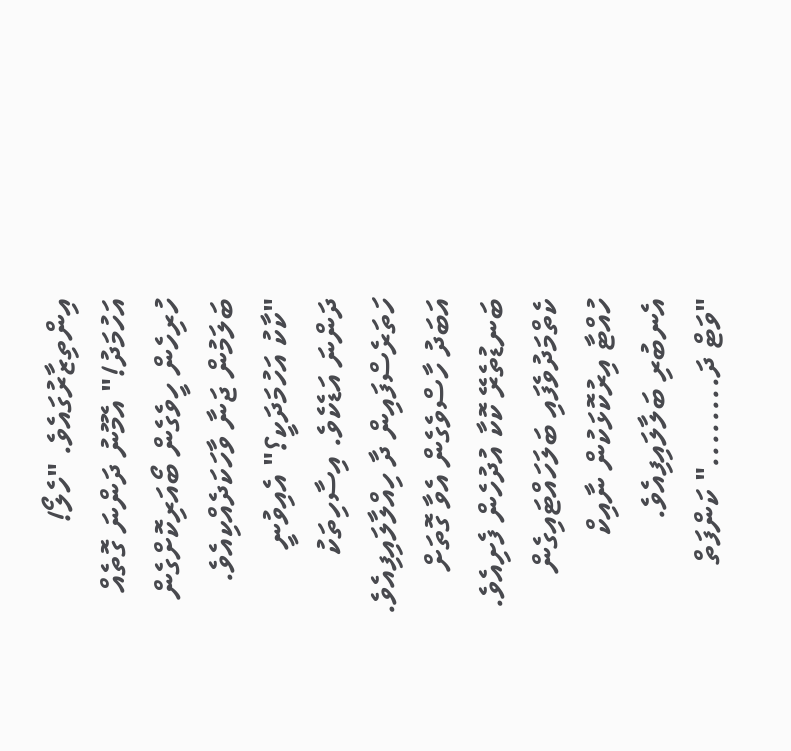އިންތިޒާރުގައެވެ. "ހެލޯ! އަހުމަދު!" އެމޫނު ދަންނަ ގޮތެއް ހުރިހެން ހީވެގެން ބޯއަރިކޮށްގެން ބަލަމުން ޖަނާ ވާހަކަދެއްކިއެވެ. "ކާކު އަހުމަދަކީ؟" އެއިވުނީ ދަންނަ އަޑެކެވެ. އިސާހިތަކު ހަތަރެސްފައިން ދާ ހިއްލާލައިފިއެވެ. އަބަދު ހާސްވެގެން އެވާ ގޮތަށް ބަނޑުތެރޭ ކޮކާ އުދުހެން ފެށިއެވެ. ކެތްމަދުވެފައި ބަލަހައްޓައިގެން ހުއްޓާ އިރުކޮޅަކުން ނާއިކް އެނބުރި ބަލާލައިފިއެވެ.
"ވަޓް ދަ........" ކަންފަތް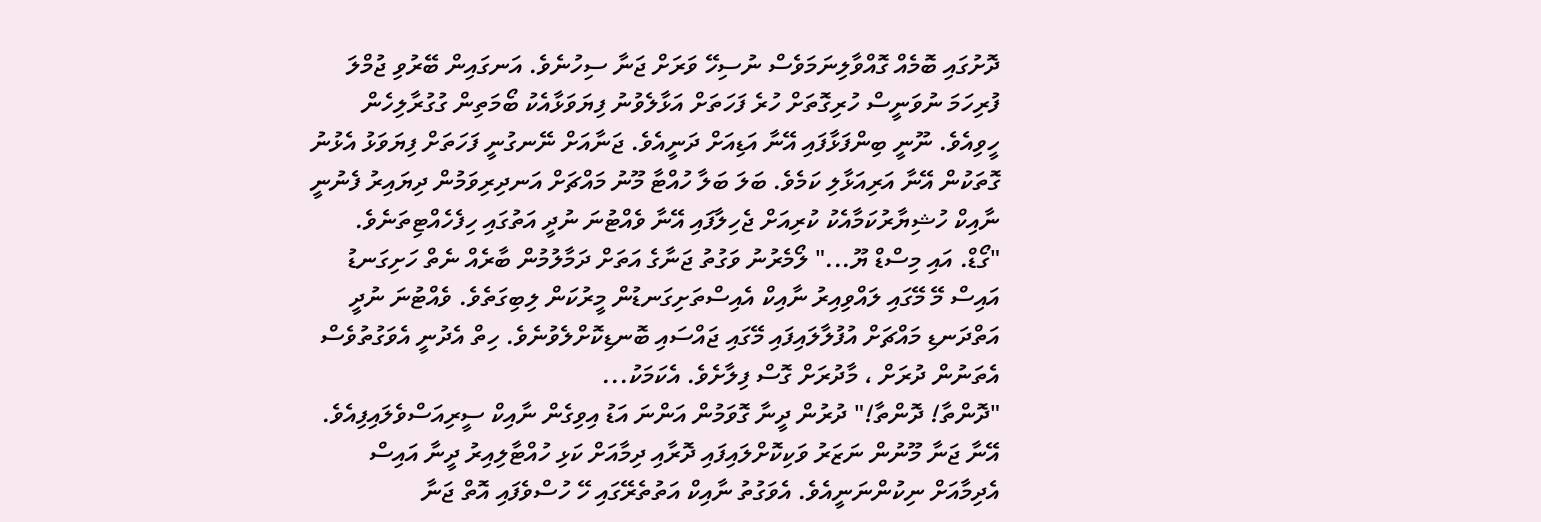ދޮށުގައި ބޮމެއް ގޮއްވާލިނަމަވެސް ނުސިހޭ ވަރަށް ޖަނާ ސިހުނެވެ. އަނގައިން ބޭރުވި ޖުމްލަ ފުރިހަމަ ނުވަނީސް ހުރިގޮތަށް ހުރެ ފަހަތަށް އަޅާލެވުނު ފިޔަވަޅާއެކު ބޯމަތިން ގުގުރާލިހެން ހީވިއެވެ. ނޫނީ ބިންފަޅާފައި އޭނާ އަޑިއަށް ދަނީއެވެ. ޖަނާއަށް ނޭނގުނީ ފަހަތަށް ފިޔަވަޅު އެޅުނު ގޮތަކުން އޭނާ އަރިއަޅާލި ކަމެވެ. ބަލަ ބަލާ ހުއްޓާ މޫނު މައްޗަށް އަނދިރިވަމުން ދިޔައިރު ފެނުނީ ނާއިކް ހުޝިޔާރުކަމާއެކު ކުރިއަށް ޖެހިލާފައި އޭނާ ވެއްޓުނަ ނުދީ އަތުގައި ހިފެހެއްޓިތަނެވެ.
"ގޯޑް. އައި މިސްޑް ޔޫ..." ލޯމެރުނު ވަގުތު ޖަނާގެ އަތަށް ދަމާލުމުން ބާރެއް ނެތް ހަށިގަނޑު އައިސް މޭ މޭގައި ލައްވިއިރު ނާއިކް އެއިސްތަށިގަނޑުން މީރުކަން ލިބިގަތެވެ. ވެއްޓުނަ ނުދީ އަތްދަނޑި މައްޗަށް އުފުލާލައިފައި މޭގައި ޖައްސައި ބޮނޑިކޮށްލެވުނެވެ. ހިތް އެދުނީ އެވަގުތުވެސް އެތަނުން ދުރަށް ، މާދުރަށް ގޮސް ފިލާށެވެ. އެކަމަކު...
"ދޮންތާ! ދޮންތާ!" ދުރުން ދީނާ ގޮވަމުން އަންނަ އަޑު އިވިގެން ނާއިކް ސީރިއަސްވެލައިފިއެވެ. އޭނާ ޖަނާ މޫނުން ނަޒަރު ވަކިކޮށްލައިފައި ދޮރާއި ދިމާއަށް ކަޅި ހުއްޓާލިއިރު ދީނާ އައިސް އެދިމާއަށް ނިކުންނަނީއެވެ. އެވަގުތު ނާއިކް އަތުތެރޭގައި ހޭ ހުސްވެފައި އޮތް ޖަނާ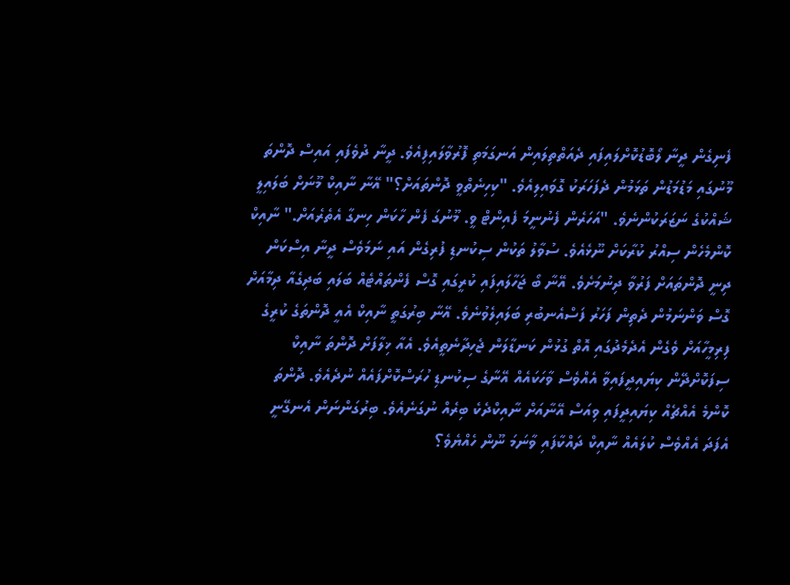ފެނިގެން ދީނާ ލޯބޮޑުކޮށްލައިފައި ދެއަތްތިލައިން އަނގަމަތި ފޮރުވާލައިފިއެވެ. ދީނާ ދުވެފައި އައިސް ދޮންތަ މޫނުގައި މަޑުމަޑުން ތަޅަމުން ދެފަހަރަކު ގޮވައިލިއެވެ. "ކިހިނެތްވީ ދޮންތައަށް؟" އޭނާ ނާއިކް މޫނަށް ބަލައިލީ ޝައްކުގެ ނަޒަރަކުންނެވެ. "އަހަރެން ފެނުނީމަ ފެއިންޓް ވީ. މޫނުގަ ފެން ހާކަން ހިނގާ އެތެރެއަށް." ނާއިކް ކޮންމެހެން ސިއްރު ކުރާކަށް ނޫޅެއެވެ. ސުވާލު ތަކުން ސިކުނޑި ފުރިގެން އައި ނަމަވެސް ދީނާ އިސްކަން ދިނީ ދޮންތައަށް ފަރުވާ ދިނުމަށެވެ. އޭނާ ބޯ ޖަހާލައިފައި ކުރީގައި ގޮސް ފެންތައްޓެއް ބަލައި ބަދިގެއާ ދިމާއަށް ގޮސް ވަންނަމުން ދެތިން ފަހަރު ފަސްއެނބުރި ބަލައިލެވުނެވެ. އޭނާ ބިރުގަތީ ނާއިކް އެއީ ދޮންތަގެ ކުރީގެ ފިރިމީހާއަށް ވެގެން އެދެމެދުގައި އޮތް ގުޅުން ކަނޑާލަން ޖެހިދާނެތީއެވެ. އެއާ ޚިލާފަށް ދޮންތަ ނާއިކް ސިފަކޮށްދޭން ކިޔައިދީފައިވާ އެއްވެސް ވާހަކައެއް އޭނާގެ ސިކުނޑި ހުރަސްކޮށްފައެއް ނުދެއެވެ. ދޮންތަ ކޮންމެ އެއްޗެއް ކިޔައިދީފައި ވިއަސް އޭނާއަށް ނާއިކްދެކެ ބިރެއް ނުގަނެއެވެ. ބިރުގަންނަން އެނގޭނީ އެފަދަ އެއްވެސް ކުލައެއް ނާއިކް ދައްކާފައި ވާނަމަ ނޫން ހެއްޔެވެ؟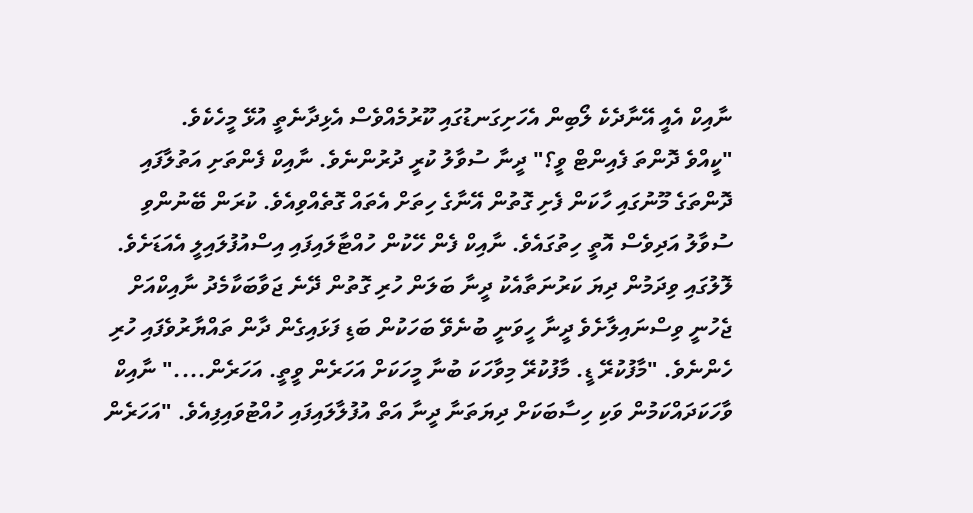ނާއިކް އެއީ އޭނާދެކެ ލޯބިން އެހަށިގަނޑުގައި ކޫރުމެއްވެސް އެޅިދާނެތީ އުޅޭ މީހެކެވެ.
"ކީއްވެ ދޮންތަ ފެއިންޓް ވީ؟" ދީނާ ސުވާލު ކުރީ ދުރުންނެވެ. ނާއިކް ފެންތަށި އަތުލާފައި ދޮންތަގެ މޫނުގައި ހާކަން ފެށި ގޮތުން އޭނާގެ ހިތަށް އެތައް ގޮތެއްވިއެވެ. ކުރަން ބޭނުންވި ސުވާލު އަދިވެސް އޮތީ ހިތުގައެވެ. ނާއިކް ފެން ހޭކުން ހުއްޓާލައިފައި އިސްއުފުލައިލީ އެއަޑަށެވެ. ލޮލުގައި ވިދަމުން ދިޔަ ކަރުނަތާއެކު ދީނާ ބަލަން ހުރި ގޮތުން ދޭނެ ޖަވާބަކާމެދު ނާއިކްއަށް ޖެހުނީ ވިސްނައިލާށެވެ ދީނާ ހީވަނީ ބުނެވޭ ބަހަކުން ބަޑި ފަޅައިގެން ދާން ތައްޔާރުވެފައި ހުރި ހެންނެވެ. "މާފުކުރޭ ޑީ. މާފުކުރޭ މިވާހަކަ ބުނާ މީހަކަށް އަހަރެން ވީތީ. އަހަރެން...." ނާއިކް ވާހަކަދައްކަމުން ވަކި ހިސާބަކަށް ދިޔަތަނާ ދީނާ އަތް އުފުލާލައިފައި ހުއްޓުވައިފިއެވެ. "އަހަރެން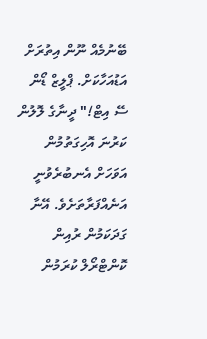ބޭނުމެއް ނޫން އިތުރަށް އަޑުއަހާކަށް. ޕްލީޒް ޑޯން ސޭ އިޓް!" ދީނާގެ ލޮލުން ކަރުނަ އޮހިގަތުމުން އަވަހަށް އެނބުރެވުނީ އަނެއްފަރާތަށެވެ. އޭނާ ގަދަކަމުން ރުއިން ކޮންޓްރޯލް ކުރަމުން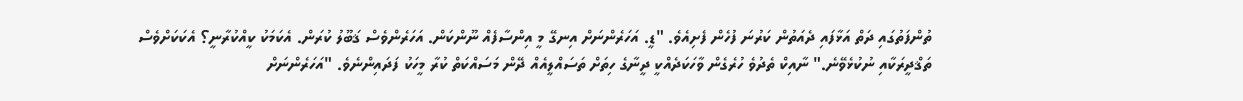ތުންފަތުގައި ދަތް އަޅާފައި ދެއަތުން ކަރުނަ ފުހެން ފެށިއެވެ. "ޑީ. އަހަރެންނަށް އިނގޭ މީ އިންސާފެއް ނޫންކަން. އަހަރެންވެސް ޤަބޫލު ކުރަން. އެކަމަކު ކީއްކުރާނީ؟ އެކަކަށްވެސް ތަޤްދީރަކާއި ނުކުޅެވޭނެ." ނާއިކް ތެދުވެ ހުރެގެން ވާހަކަދެއްކީ ދީނާގެ ހިތަށް ތަސައްލީއެއް ދޭން މަސައްކަތް ކުރާ މީހަކު ފަދައިންނެވެ. "އަހަރެންނަށް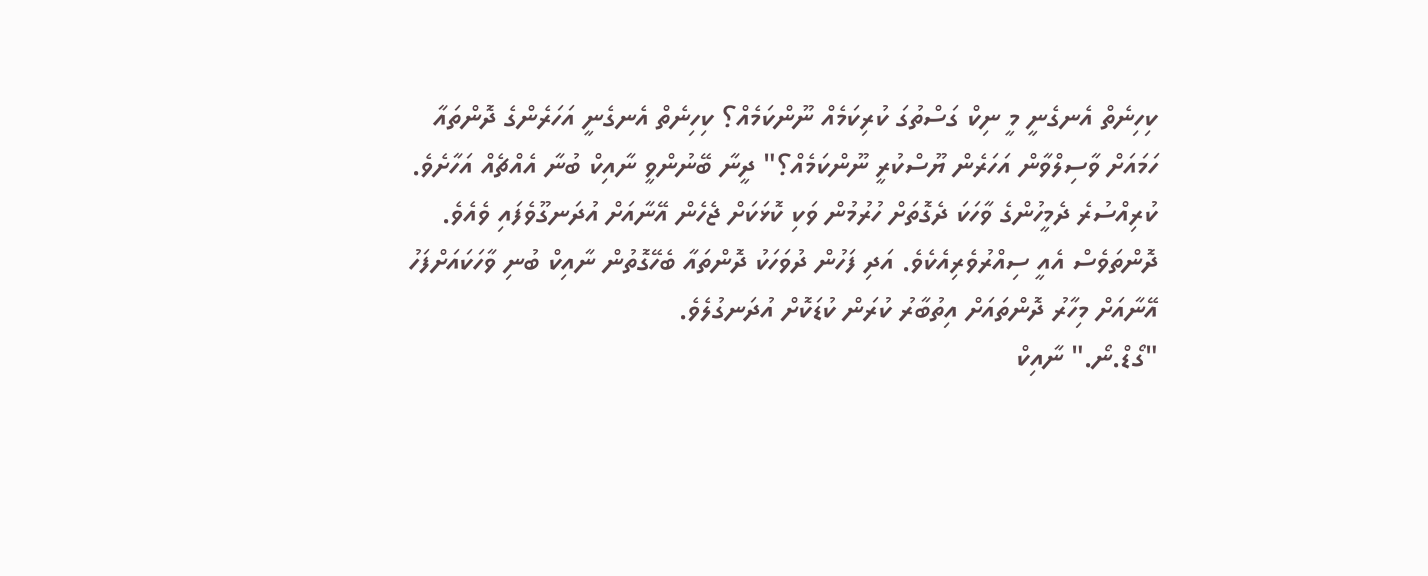ކިހިނެތް އެނގެނީ މީ ނިކް ގަސްތުގަ ކުރިކަމެއް ނޫންކަމެއް؟ ކިހިނެތް އެނގެނީ އަހަރެންގެ ދޮންތައާ ހަމައަށް ވާސިލްވާން އަހަރެން ޔޫސްކުރީ ނޫންކަމެއް؟" ދީނާ ބޭނުންވީ ނާއިކް ބުނާ އެއްޗެއް އަހާށެވެ. ކުރިއްސުރެ ދެމީހުންގެ ވާހަކަ ދެގޮތަށް ހުރުމުން ވަކި ކޮޅަކަށް ޖެހެން އޭނާއަށް އުދަނގޫވެފައި ވެއެވެ. ދޮންތަވެސް އެއީ ސިއްރުވެރިއެކެވެ. އަދި ފަހުން ދުވަހަކު ދޮންތައާ ބެހޭގޮތުން ނާއިކް ބުނި ވާހަކައަށްފަހު އޭނާއަށް މިހާރު ދޮންތައަށް އިތުބާރު ކުރަން ކުޑަކޮށް އުދަނގުލެވެ.
"ގޯޑް.ނޯ." ނާއިކް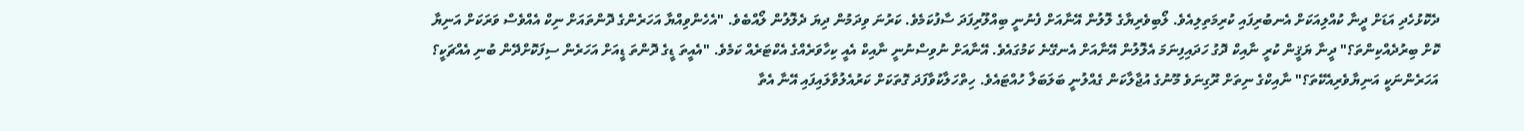ދެކޮޅުހެދި އަޑަށް ދީނާ ކުއްލިއަކަށް އެނބުރިފައި ކުރިމަތިލިއެވެ. ލޯބިވެރިޔާގެ ލޮލުން އޭނާއަށް ފެނުނީ ބިއްލޫރިފަދަ ސާފުކަމެވެ. ކަރުނަ ވިދަމުން ދިޔަ ދެލޮލުން ލޯއްބެވެ. "އެހެންވިއްޔާ އަހަރެންގެ ދޮންތައަށް ނިކް އެއްވެސް ވަރަކަށް އަނިޔާ ކޮށް ބިރުދެއްކިންތަ؟" ދީނާ ޔަޤީން ކުރީ ނާއިކް ދޮގު ހަދައިފިނަމަ އެލޮލުން އޭނާއަށް އެނގޭނެ ކަމުގައެވެ. އޭނާއަށް ނުވިސްނުނީ ނާއިކް އެއީ ކިހާވަރެއްގެ އެކްޓަރެއް ކަމެވެ. "އެއީތަ ޑީގެ ދޮންތަ ޑީއަށް އަހަރެން ސިފަކޮށްދޭން ބުނި އެއްޗަކީ؟ އަހަރެންނަކީ އަނިޔާވެރިއެކޭތަ؟" ނާއިކްގެ ނިތަށް ރޫގިނަވެ މޫނުގެ އުޖާލާކަން ގެއްލުނީ ބަލަބަލާ ހުއްޓައެވެ. ހިތްހަލާކުވާފަދަ ގޮތަކަށް ކަރުއެލުވާލައިފައި އޭނާ އެތާ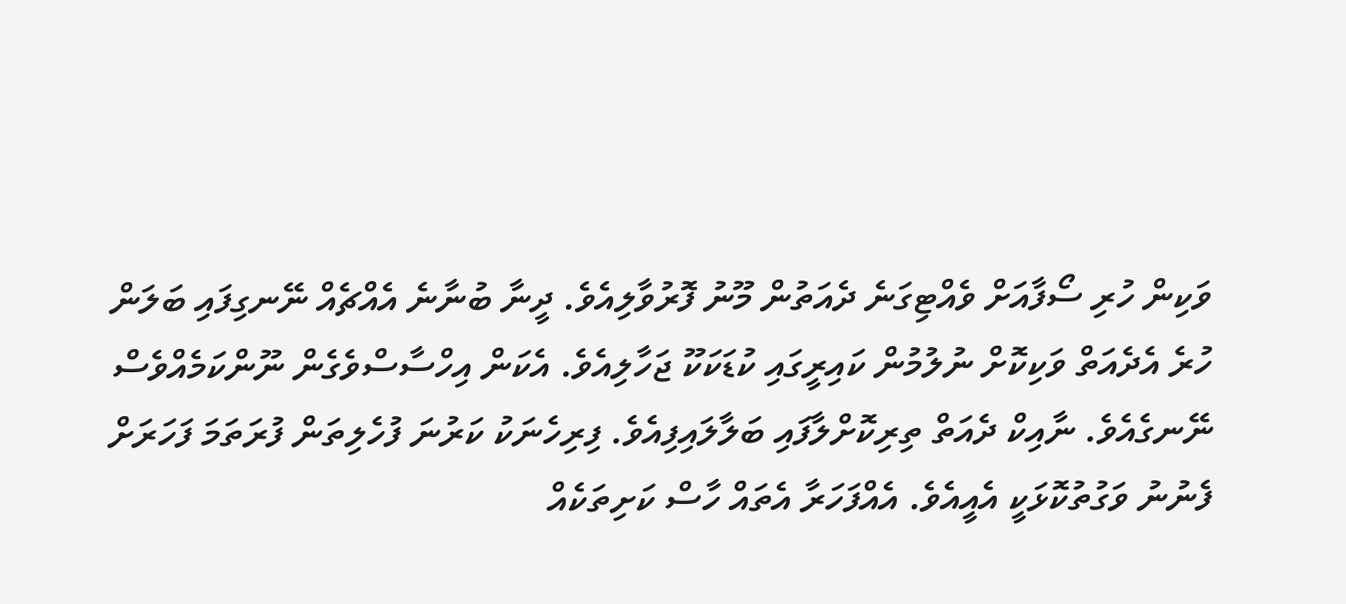ވަކިން ހުރި ސޯފާއަށް ވެއްޓިގަނެ ދެއަތުން މޫނު ފޮރުވާލިއެވެ. ދީނާ ބުނާނެ އެއްޗެއް ނޭނގިފައި ބަލަން ހުރެ އެދެއަތް ވަކިކޮށް ނުލުމުން ކައިރީގައި ކުޑަކަކޫ ޖަހާލިއެވެ. އެކަން އިހްސާސްވެގެން ނޫންކަމެއްވެސް ނޭނގެއެވެ. ނާއިކް ދެއަތް ތިރިކޮށްލާފައި ބަލާލައިފިއެވެ. ފިރިހެނަކު ކަރުނަ ފުހެލިތަން ފުރަތަމަ ފަހަރަށް ފެނުނު ވަގުތުކޮޅަކީ އެއީއެވެ. އެއްފަހަރާ އެތައް ހާސް ކަށިތަކެއް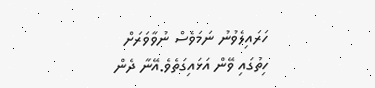ހަރައިލެވުނު ނަމަވެސް ނުވާވަރަށް ހިތުގައި ވޭން އަޅައިގަތެވެ.އޭނާ ދެން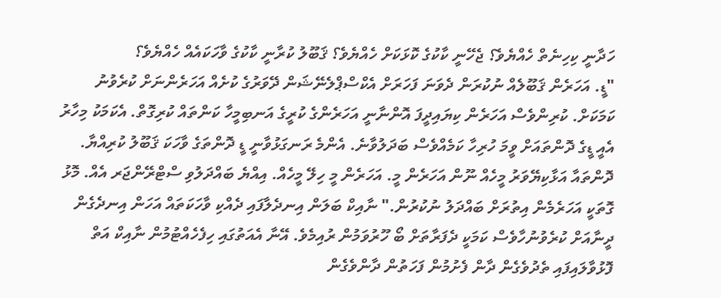ހަދާނީ ކިހިނެތް ހެއްޔެވެ؟ ޖެހޭނީ ކާކުގެ ކޮޅަކަށް ހެއްޔެވެ؟ ޤަބޫލު ކުރާނީ ކާކުގެ ވާހަކައެއް ހެއްޔެވެ؟
"ޑީ. އަހަރެން ޤަބޫލެއް ނުކުރަން ދެވަނަ ފަހަރަށް އެކްސްޕްލެނޭޝަން ދޭވަރުގެ ކުށެއް އަހަރެންނަށް ކުރެވުނު ކަމަކަށް. ކުރިންވެސް އަހަރެން ކިޔައިދީފަ އޮންނާނީ އަހަރެންގެ ކުރީގެ އަނބިމީހާ ކަންތައް ކުރިގޮތް. އެކަމަކު މިހާރު އެއީ ޑީގެ ދޮންތައަށް ވީމަ ހުރިހާ ކަމެއްވެސް ބަދަލުވާނެ. އެންމެ ރަނގަޅުވާނީ ޑީ ދޮންތަގެ ވާހަކަ ޤަބޫލު ކުރިއްޔާ. ދޮންތައާ އަޅާކިޔޭވަރު މީހެއް ނޫން އަހަރެން މީ. އަހަރެން މީ ހިލޭ މީހެއް. އިއްޔެ ބައްދަލުވި ސްޓްރޭންޖަރ އެއް. މޮޅު ގޮތަކީ އަހަރެމެން އިތުރަށް ބައްދަލު ނުކުރުން." ނާއިކް ބަލަން އިނދެލާފައި ދެއްކި ވާހަކަތައް އަހަން އިނދެގެން ދީނާއަށް ކުރެވުނުހާވެސް ކަމަކީ ދެފަރާތަށް ބޯ ހޫރުވަމުން ރުއިމެވެ. އޭނާ އެއަތުގައި ހިފެހެއްޓުމުން ނާއިކް އަތް ފޮޅުވާލައިފައި ތެދުވެގެން ދާން ފެށުމުން ފަހަތުން ދާންވެގެން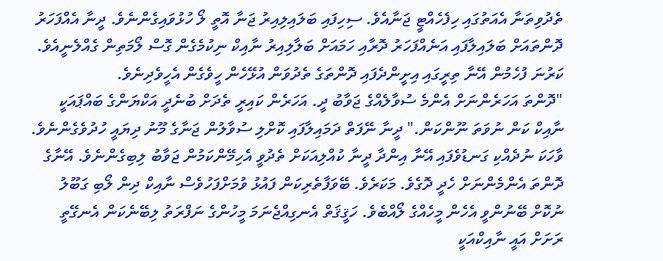ތެދުވިތަނާ އެއަތުގައި ހިފެހެއްޓީ ޖަނާއެވެ. ސިހިފައި ބަލައިލިއިރު ޖަނާ އޮތީ ލޯ ހުޅުވައިގެންނެވެ. ދީނާ އެއްފަހަރު ދޮންތައަށް ބަލައިލާފައި އަނެއްފަހަރު ދޮރާއި ހަމައަށް ބަލާލިއިރު ނާއިކް ނިކުމެގެން ގޮސް ލޯމަތިން ގެއްލެނީއެވެ. ކަރުނަ ފުހެމުން އޭނާ ތިރީގައި އިށީންދެފައި ދޮންތަގެ ތެދުވަން އުޅޭހެން ހީވެގެން އެހީވެދިނެވެ.
"ދޮންތަ އަހަރެންނަށް އެންމެ ސުވާލެއްގެ ޖަވާބު ދީ. އަހަރެން ކައިރީ ތެދަށް ބުނެދީ އަކްޔަންގެ ބައްޕައަކީ ނާއިކް ކަން ނުވަތަ ނޫންކަން." ދީނާ ނޭފަތް ދަމައިލާފައި ކޮށްލި ސުވާލުން ޖަނާގެ މޫނު ދިޔައީ ހުދުވެގެންނެވެ. ވާހަކަ ނުދެއްކި ގަނޑުވެފައި އޭނާ އިންދާ ދީނާ ކުއްލިއަކަށް ތެދުވީ އެހިމޭންކަމުން ޖަވާބު ލިބިގެންނެވެ. އޭނާގެ ދޮންތަ އެންމެންނަށް ހެދީ ދޮގެވެ. މަކަރެވެ. ބޭވަފާތެރިކަން ފައުޅު ވުމަށްފަހުވެސް ނާއިކް ދިން ލޯބި ގަބޫލު ނުކޮށް ބޭނުންވީ އެހެން މީހެއްގެ ލޯއްބެވެ. ހަޤީޤަތް އެނގިއްޖެނަމަ މީހުންގެ ނަފްރަތު ލިބޭނެކަން އެނގޭތީ ރަށަށް އައީ ނާއިކްއަކީ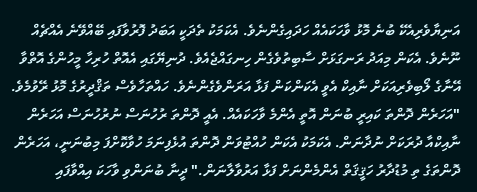އަނިޔާވެރިއެކޭ ބުނެ މޮޅު ވާހަކައެއް ހަދައިގެންނެވެ. އެކަމަކު ތެދަކީ އަބަދު ފޮރުވާފައި ބޭއްވޭނެ އެއްޗެއް ނޫނެވެ. އެކަން މިއަދު ރަނގަޅަށް ސާބިތުވެގެން ހިނގައްޖެއެވެ. ދުނިޔޭގައި އެއޮތް ހުރިހާ މީހުންގެ އޮތްވާ އޭނާގެ ލޯބިވެރިއަކަށް ނާއިކް އެވީ އެކަންކަން ފަޅާ އަރަންވެގެންނެވެ. ހައްތަހާވެސް ތަޤްދީރުގެ މޮޅު ރޭވުމެވެ.
"އަހަރެން ދޮންތަ ކައިރީ ބުނަން އޮތީ އެންމެ ވާހަކައެއް. އެއީ ދޮންތަ ރުހުނަސް ނުރުހުނަސް އަހަރެން ނާއިކްއާ ދުރަކަށް ނުދާނަން. އެކަމަކު އެކަން ހުއްޓުވަން ދޮންތަ އުޅެފިނަމަ ހުވާކޮށްފަ މިބުނަނީ، އަހަރެން ދޮންތަގެ ތި މުޑުދާރު ހަޤީޤަތް އެންމެންނަށް ފަޅާ އަރުވާލާނަން." ދީނާ ބުނަންވި ވާހަކަ އިއްވާފައި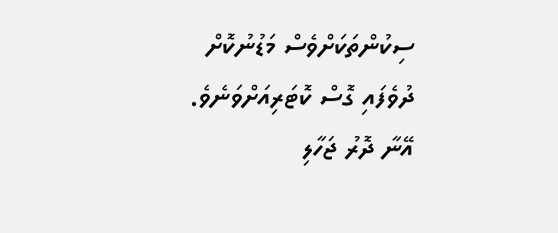ސިކުންތަކަށްވެސް މަޑުނުކޮށް ދުވެފައި ގޮސް ކޮޓަރިއަށްވަނެވެ. އޭނާ ދޮރު ޖަހާލި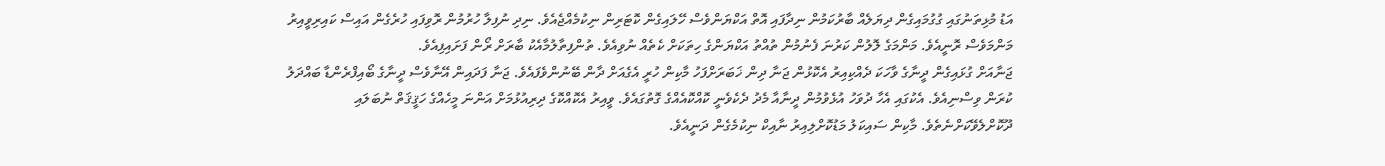އަޑު މުޅިތަނުގައި ގުގުމައިގެން ދިޔަލެއް ބާރުކަމުން ނިދާފައި އޮތް އަކްޔަންވެސް ހޭލައިގެން ކޮޓަރިން ނިކުމެއްޖެއެވެ. ނިދި ނުފިލާ ހުރުމުން ރޮވިފައި ހުރެގެން އައިސް ކައިރިވީއިރު މަންމަވެސް ރޮނީއެވެ. މަންމަގެ ލޮލުން ކަރުނަ ފެނުމުން ތުއްތު އަކްޔަންގެ ހިތަކަށް ކެތެއް ނުވިއެވެ. ތުންފިތާލުމާއެކު ބާރަށް ރޯން ފަށައިފިއެވެ.
ޖަނާއަށް ގުޅައިގެން ދީނާގެ ވާހަކަ ދެއްކިއިރު އެކޮޅުން ޖަނާ ދިން ޚަބަރަށްފަހު މާކިން ހުރީ އެގެއަށް ދާން ބޭނުންވެފައެވެ. ޖަނާ ފަދައިން އޭނާވެސް ދީނާގެ ބޯއިފްރެންޑާ ބައްދަލު ކުރަން ވިސްނިއެވެ. އެކުގައި އެހާ ދުވަހު އުޅެވުމުން ދީނާއާ މެދު ދެކެވެނީ ކޮއްކޮއެއްގެ ގޮތުގައެވެ. ވީއިރު އެކޮއްކޮގެ ދިރިއުޅުމަށް އަންނަ މީހެއްގެ ހަޤީޤަތް ނުބަލައި ދޫކޮށްލެވޭކަށްނެތެވެ. މާކިން ސައިކަލު މަޑުކޮށްލިއިރު ނާއިކް ނިކުމެގެން ދަނީއެވެ.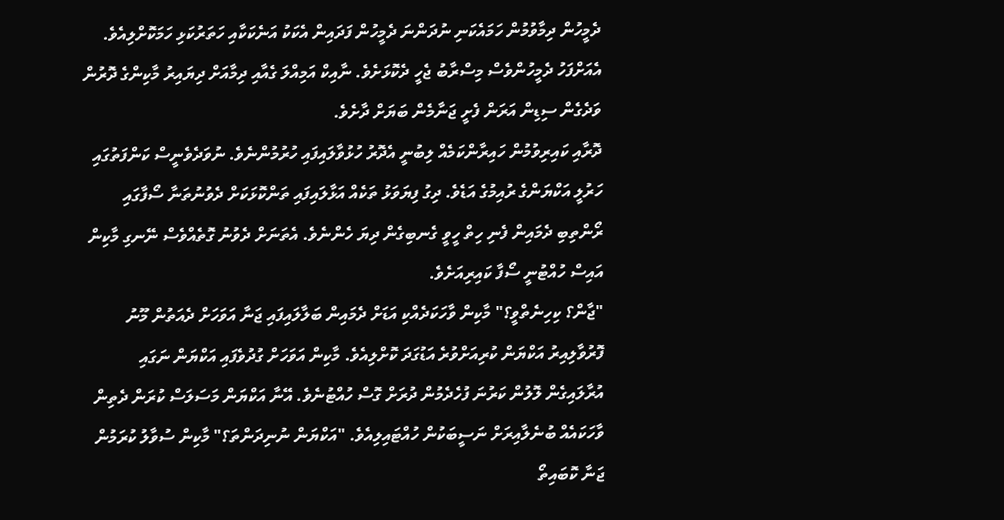ދެމީހުން ދިމާވުމުން ހަމައެކަނި ނުދަންނަ ދެމީހުން ފަދައިން އެކަކު އަނެކަކާއި ހަތަރުކަޅި ހަމަކޮށްލިއެވެ. އެއަށްފަހު ދެމީހުންވެސް މިސްރާބު ޖެހީ ދެކޮޅަށެވެ. ނާއިކް އަމިއްލަ ގެއާއި ދިމާއަށް ދިޔައިރު މާކިންގެ ދޮރުން ވަދެގެން ސިޑިން އަރަން ފެށީ ޖަނާމެން ބަޔަށް ދާށެވެ.
ދޮރާއި ކައިރިވުމުން ހައިރާންކަމެއް ލިބުނީ އެދޮރު ހުޅުވާލައިފައި ހުރުމުންނެވެ. ނުވަދެވެނީސް ކަންފަތުގައި ހަރުލީ އަކްޔަންގެ ރުއިމުގެ އަޑެވެ. ދިގު ފިޔަވަޅު ތަކެއް އަޅާލައިފައި ތަންކޮޅަކަށް ދެވުނުތަނާ ސޯފާގައި ރޯންތިބި ދެމައިން ފެނި ހިތް ހީވީ ގެނބިގެން ދިޔަ ހެންނެވެ. އެތަނަށް ދެވުނު ގޮތެއްވެސް ނޭނގި މާކިން އައިސް ހުއްޓުނީ ސޯފާ ކައިރިއަށެވެ.
"ޖާން؟ ކިހިނެތްވީ؟" މާކިން ވާހަކަދެއްކި އަޑަށް ދެމައިން ބަލާލައިފައި ޖަނާ އަވަހަށް ދެއަތުން މޫނު ފޮރުވާލިއިރު އަކްޔަން ކުރިއަށްވުރެ އަޑުގަދަ ކޮށްލިއެވެ. މާކިން އަވަހަށް ގުދުވެފައި އަކްޔަން ނަގައި އުރާލައިގެން ލޮލުން ކަރުނަ ފުހެދެމުން ދުރަށް ގޮސް ހުއްޓުނެވެ. އޭނާ އަކްޔަން މަސަލަސް ކުރަން ދެތިން ވާހަކައެއް ބުނެލާއިރަށް ނަސީބަކުން ހުއްޓައިލިއެވެ. "އަކްޔަން ނުނިދަންތަ؟" މާކިން ސުވާލު ކުރަމުން ޖަނާ ކޮބައިތޯ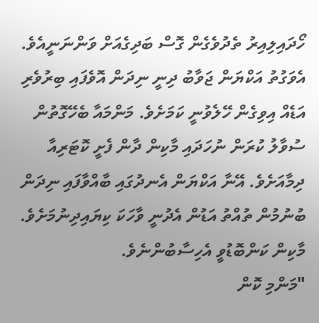ހޯދައިލިއިރު ތެދުވެގެން ގޮސް ބަދިގެއަށް ވަންނަނީއެވެ. އެވަގުތު އަކްޔަން ޖަވާބު ދިނީ ނިދަން އޮވެފައި ބިރުވެރި އަޑެއް އިވިގެން ހޭލެވުނީ ކަމަށެވެ. މަންމައާ ބެހޭގޮތުން ސުވާލު ކުރަން ނުހަދައި މާކިން ދާން ފެށީ ކޮޓަރިއާ ދިމާއަށެވެ. އޭނާ އަކްޔަން އެނދުގައި ބާއްވާފައި ނިދަން ބުނުމުން ތުއްތު އަޑުން އެދުނީ ވާހަކަ ކިޔައިދިނުމަށެވެ. މާކިން ކަންބޮޑުވީ އެހިސާބުންނެވެ.
"މަންމި ކޮން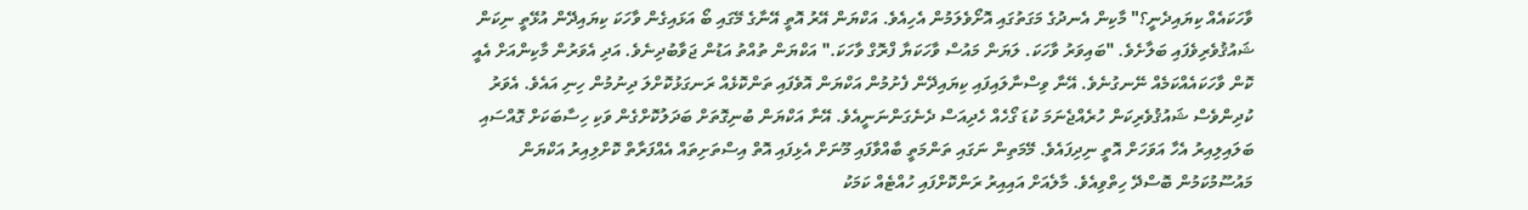ވާހަކައެއް ކިޔައިދެނީ؟" މާކިން އެނދުގެ މަގަތުގައި އޮށޯވެލަމުން އެހިއެވެ. އަކްޔަން އޭރު އޮތީ އޭނާގެ މޭގައި ބޯ އަޅައިގެން ވާހަކަ ކިޔައިދޭން އުޅޭތީ ނިކަން ޝައުޤުވެރިވެފައި ބަލާށެވެ. "ބައިވަރު ވާހަކަ. ލަޔަން މައުސް ވާހަކަޔާ ފްރޮގް ވާހަކަ." އަކްޔަން ތުއްތު އަޑުން ޖަވާބުދިނެވެ. އަދި އެވަރުން މާކިންއަށް އެއީ ކޮން ވާހަކައެއްކަމެއް ނޭނގުނެވެ. އޭނާ ވިސްނާލައިފައި ކިޔައިދޭން ފެށުމުން އަކްޔަން އޮވެފައި ތަންކޮޅެއް ރަނގަޅުކޮށްލަ ދިނުމުން ހިނި އައެވެ. އެވަރު ކުދިންވެސް ޝައުޤުވެރިކަން ހުރެއްޖެނަމަ ކުޑަ ގޯހެއް ހެދިއަސް ދެނެގަންނަނީއެވެ. އޭނާ އަކްޔަން ބުނިގޮތަށް ބަދަލުކޮށްގެން ވަކި ހިސާބަކަށް ގޮއްސައި ބަލައިލިއިރު އެހާ އަވަހަށް އޮތީ ނިދިފައެވެ. މޭމަތިން ނަގައި ތަންމަތީ ބާއްވާފައި މޫނަށް އެޅިފައި އޮތް އިސްތަށިތައް އެއްފަރާތް ކޮށްލިއިރު އަކްޔަން މައުސޫމުކަމުން ބޮސްދޭ ހިތްވިއެވެ. މާލެއަށް އައިއިރު ރަންކޮށްފައި ހުއްޓެއް ކަމަކު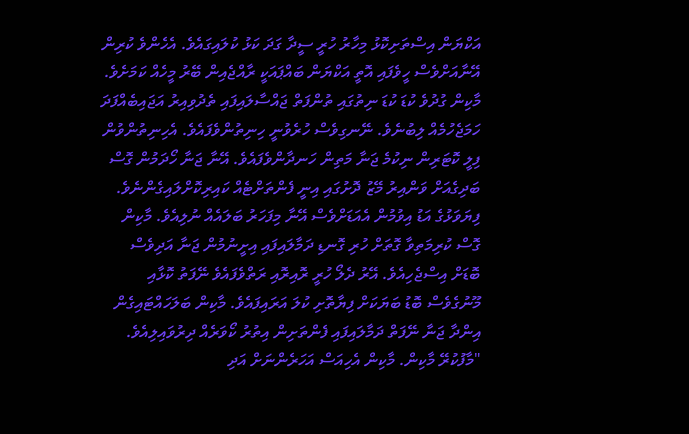އަކްޔަން އިސްތަށިކޮޅު މިހާރު ހުރީ ސީދާ ގަދަ ކަޅު ކުލައިގައެވެ. އެހެންވެ ކުރިން އޭނާއަށްވެސް ހީވެފައި އޮތީ އަކްޔަން ބައްޕައަކީ ރާއްޖެއިން ބޭރު މީހެއް ކަމަށެވެ.
މާކިން ގުދުވެ ކުޑަ ކުޑަ ނިތުގައި ތުންފަތް ޖައްސާލައިފައި ތެދުވިއިރު އަޖައިބެއްފަދަ ހަމަޖެހުމެއް ލިބުނެވެ. ނޭނގިވެސް ހުރެވުނީ ހިނިތުންވެފައެވެ. އެހިނިތުންވުން ފިލީ ކޮޓަރިން ނިކުމެ ޖަނާ މަތިން ހަނދާންވެފައެވެ. އޭނާ ޖަނާ ހޯދަމުން ގޮސް ބަދިގެއަށް ވަންއިރު މޭޒު ދޮށުގައި އިނީ ފެންތަށްޓެއް ކައިރިކޮށްލައިގެންނެވެ. ފިޔަވަޅުގެ އަޑު އިވުމުން އެއަޑަށްވެސް އޭނާ މިފަހަރު ބަލައެއް ނުލިއެވެ. މާކިން ގޮސް ކުރިމަތިވާ ގޮތަށް ހުރި ގޮނޑި ދަމާލައިފައި އިށީނުމުން ޖަނާ އަދިވެސް ބޮޑަށް އިސްޖެހިއެވެ. އޭރު ދެލޯ ހުރީ ރޮއިރޮއި ރަތްވެފައެވެ ނޭފަތު ކޮޅާއި މޫނުގެވެސް ބޮޑު ބަޔަކަށް ފިޔާތޮށި ކުލަ އަރައިފައެވެ. މާކިން ބަލަހައްޓައިގެން އިންދާ ޖަނާ ނޭފަތް ދަމާލައިފައި ފެންތަށިން އިތުރު ކޯވަރެއް ދިރުވައިލިއެވެ.
"މާފުކުރޭ މާކިން. މާކިން އެހިއަސް އަހަރެންނަށް އަދި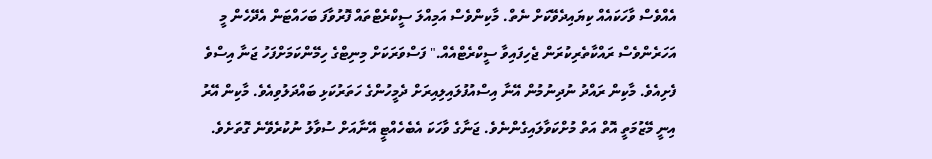އެއްވެސް ވާހަކައެއް ކިޔައިދެވޭކަށް ނެތް. މާކިންވެސް އަމިއްލަ ސީކްރެޓްތައް ފޮރުވާފަ ބަހައްޓަން އެދޭހެން މީ އަހަރެންވެސް ރައްކާތެރިކުރަން ޖެހިފައިވާ ސީކްރެޓްއެއް." ފަސްވަރަކަށް މިނިޓްގެ ހިމޭންކަމަށްފަހު ޖަނާ އިސްވެ ފެށިއެވެ. މާކިން ރައްދު ނުދިނުމުން އޭނާ އިސްއުފުލައިލިއިރަށް ދެމީހުންގެ ހަތަރުކަޅި ބައްދަލުވިއެވެ. މާކިން އޭރު އިނީ މޭޒުމަތީ އޮތް އަތް މުށްކަވާލައިގެންނެވެ. ޖަނާގެ ވާހަކަ އެބެހެއްޓީ އޭނާއަށް ސުވާލު ނުކުރެވޭނެ ގޮތަށެވެ.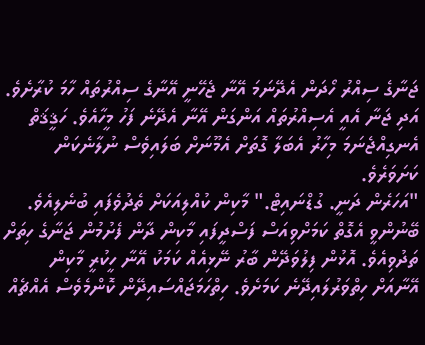ޖަނާގެ ސިއްރު ހޯދަން އެދޭނަމަ އޭނާ ޖެހޭނީ އޭނާގެ ސިއްރުތައް ހާމަ ކުރާށެވެ. އަދި ޖަނާ އެއީ އެސިއްރުތައް އަންގަން އޭނާ އެދޭނެ ފަހު މީހާއެވެ. ހަޤީޤަތް އެނގިއްޖެނަމަ މިހާރު އެބަލާ ގޮތަށް އެމޫނަށް ބަލައިވެސް ނުލާނެކަން ކަށަވަރެވެ.
"އަހަރެން ދަނީ. ގުޑްނައިޓް." މާކިން ކުއްލިއަކަށް ތެދުވެފައި ބުނެލިއެވެ. ބޭނުންވީ އެގޮތް ކަމަށްވިއަސް ފަސްދީފައި މާކިން ދާން ފެށުމުން ޖަނާގެ ހިތަށް ތަދުވިއެވެ. އޮޅުން ފިލުވަދޭން ބާރު ނޭޅިއެއް ކަމަކު އޭނާ ހީކުރީ މާކިން އޭނާއަށް ހިތްވަރުލައިދޭނެ ކަމަށެވެ. ހިތްހަމަޖައްސައިދޭން ކޮންމެވެސް އެއްޗެއް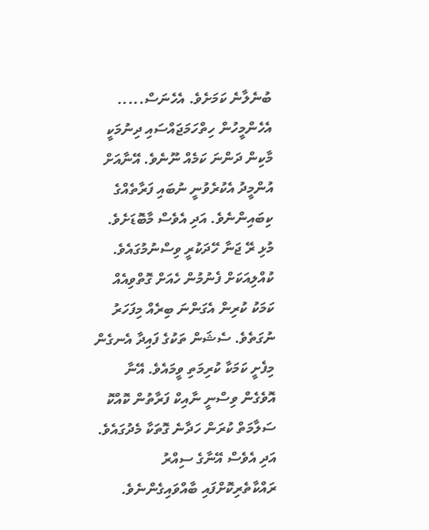ބުނެލާނެ ކަމަށެވެ. އެހެނަސް..... އެހެންމީހުން ހިތްހަމަޖައްސައި ދިނުމަކީ މާކިން ދަންނަ ކަމެއް ނޫނެވެ. އޭނާއަށް އުންމީދު އެކުރެވުނީ ނުބައި ފަރާތެއްގެ ކިބައިންނެވެ. އަދި އެވެސް މާބޮޑަށެވެ.
މުޅި ރޭ ޖަނާ ހޭދަކުރީ ވިސްނުމުގައެވެ. ކުއްލިއަކަށް ފެނުމުން ހެއަށް ގޮތްވިއެއް ކަމަކު ކުރިން އެގަންނަ ބިރެއް މިފަހަރު ނުގަތެވެ. ސެޝަން ތަކުގެ ފައިދާ އެނގެން މިފެށީ ކަމަކާ ކުރިމަތި ވީމައެވެ. އޭނާ އޮވެގެން ވިސްނީ ނާއިކް ފަރާތުން ކޮއްކޮ ސަލާމަތް ކުރަން ހަދާނެ ގޮތަކާ މެދުގައެވެ. އަދި އެވެސް އޭނާގެ ސިއްރު ރައްކާތެރިކޮށްފައި ބާއްވައިގެންނެވެ.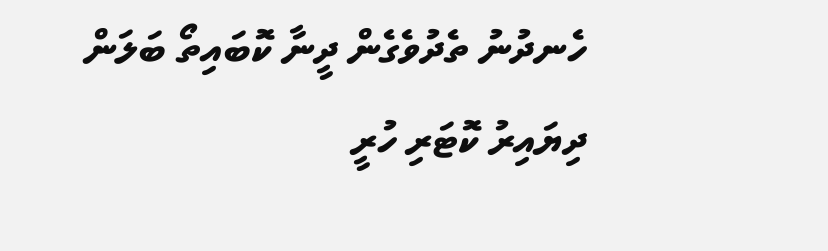ހެނދުނު ތެދުވެގެން ދީނާ ކޮބައިތޯ ބަލަން ދިޔައިރު ކޮޓަރި ހުރީ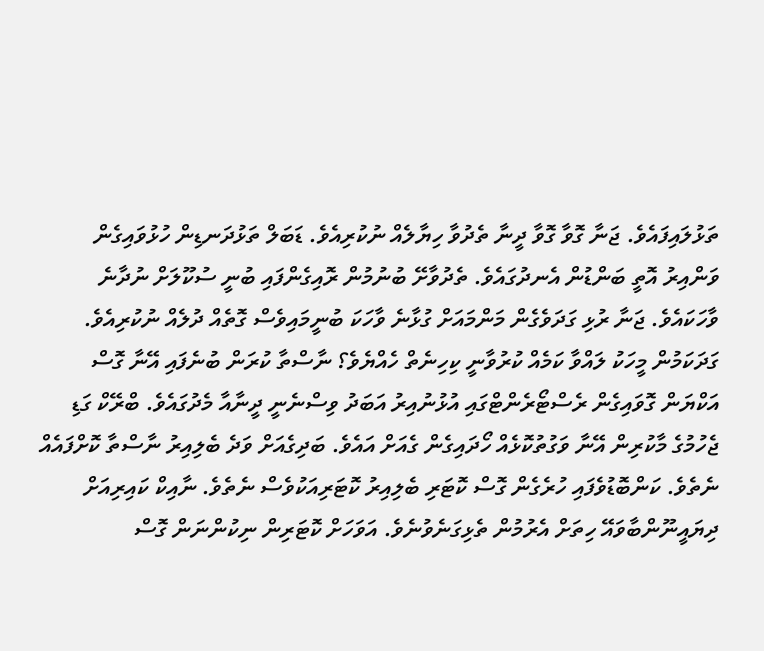ތަޅުލައިފައެވެ. ޖަނާ ގޮވާ ގޮވާ ދީނާ ތެދުވާ ހިޔާލެއް ނުކުރިއެވެ. ޑަބަލް ތަޅުދަނޑިން ހުޅުވައިގެން ވަންއިރު އޮތީ ބަންޑުން އެނދުގައެވެ. ތެދުވާށޭ ބުނުމުން ރޮއިގެންފައި ބުނީ ސުކޫލަށް ނުދާނެ ވާހަކައެވެ. ޖަނާ ރުޅި ގަދަވެގެން މަންމައަށް ގުޅާނެ ވާހަކަ ބުނީމައިވެސް ގޮތެއް ދުލެއް ނުކުރިއެވެ. ގަދަކަމުން މީހަކު ލައްވާ ކަމެއް ކުރުވާނީ ކިހިނެތް ހެއްޔެވެ؟ ނާސްތާ ކުރަން ބުނެފައި އޭނާ ގޮސް އަކްޔަން ގޮވައިގެން ރެސްޓޯރެންޓްގައި އުޅުނުއިރު އަބަދު ވިސްނެނީ ދީނާއާ މެދުގައެވެ. ބްރޭކް ގަޑި ޖެހުމުގެ މާކުރިން އޭނާ ވަގުތުކޮޅެއް ހޯދައިގެން ގެއަށް އައެވެ. ބަދިގެއަށް ވަދެ ބެލިއިރު ނާސްތާ ކޮށްފައެއް ނެތެވެ. ކަންބޮޑުވެފައި ހުރެގެން ގޮސް ކޮޓަރި ބެލިއިރު ކޮޓަރިއަކުވެސް ނެތެވެ. ނާއިކް ކައިރިއަށް ދިޔައީނޫންބާވައޭ ހިތަށް އެރުމުން ތެޅިގަނެވުނެވެ. އަވަހަށް ކޮޓަރިން ނިކުންނަން ގޮސް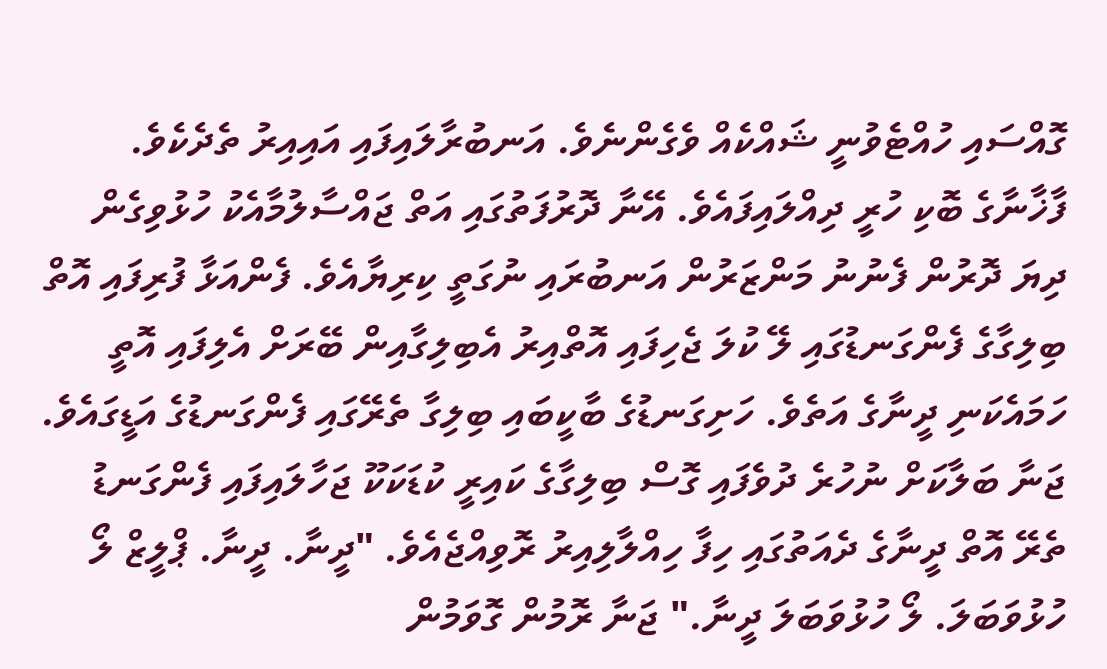ގޮއްސައި ހުއްޓެވުނީ ޝައްކެއް ވެގެންނެވެ. އަނބުރާލައިފައި އައިއިރު ތެދެކެވެ. ފާޚާނާގެ ބޮކި ހުރީ ދިއްލައިފައެވެ. އޭނާ ދޮރުފަތުގައި އަތް ޖައްސާލުމާއެކު ހުޅުވިގެން ދިޔަ ދޮރުން ފެނުނު މަންޒަރުން އަނބުރައި ނުގަތީ ކިރިޔާއެވެ. ފެންއަޅާ ފުރިފައި އޮތް ބިލިގާގެ ފެންގަނޑުގައި ލޭ ކުލަ ޖެހިފައި އޮތްއިރު އެބިލިގާއިން ބޭރަށް އެލިފައި އޮތީ ހަމައެކަނި ދީނާގެ އަތެވެ. ހަށިގަނޑުގެ ބާކީބައި ބިލިގާ ތެރޭގައި ފެންގަނޑުގެ އަޑީގައެވެ.
ޖަނާ ބަލާކަށް ނުހުރެ ދުވެފައި ގޮސް ބިލިގާގެ ކައިރީ ކުޑަކަކޫ ޖަހާލައިފައި ފެންގަނޑު ތެރޭ އޮތް ދީނާގެ ދެއަތުގައި ހިފާ ހިއްލާލިއިރު ރޮވިއްޖެއެވެ. "ދީނާ. ދީނާ. ޕްލީޒް ލޯ ހުޅުވަބަލަ. ލޯ ހުޅުވަބަލަ ދީނާ." ޖަނާ ރޮމުން ގޮވަމުން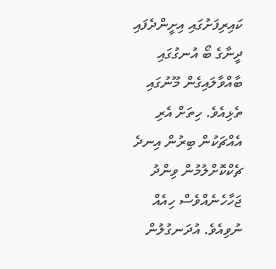ކައިރިފަށުގައި އިށީންދެފައި ދީނާގެ ބޯ އުނގުގައި ބާއްވާލައިގެން މޫނުގައި ތެޅިއެވެ. ހިތަށް އެރި އެއްޗަކުން ބިރުން އިނދެ ޗެކްކޮށްލުމުން ވިންދު ޖަހާހެނެއްވެސް ހިއެއް ނުވިއެވެ. އުދަނގުލުން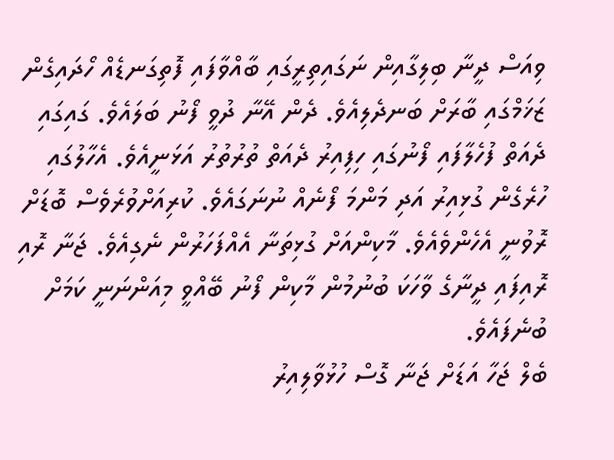ވިއަސް ދީނާ ބިލިގާއިން ނަގައިތިރީގައި ބާއްވާފައި ފޮތިގަނޑެއް ހޯދައިގެން ޒަޚަމްގައި ބާރަށް ބަނދެލިއެވެ. ދެން އޭނާ ދުވީ ފޯނު ބަލައެވެ. ގައިގައި ދެއަތް ފުހެލާފައި ފޯނުގައި ހިފިއިރު ދެއަތް ތުރުތުރު އަޅަނީއެވެ. އެހާލުގައި ހުރެގެން ގުޅިއިރު އަދި މަންމަ ފޯނެއް ނުނަގައެވެ. ކުރިއަށްވުރެވެސް ބޮޑަށް ރޮވުނީ އެހެންވެއެވެ. މާކިންއަށް ގުޅިތަނާ އެއްފަހަރުން ނެގިއެވެ. ޖަނާ ރޮއި ރޮއިފައި ދީނާގެ ވާހަކަ ބުނުމުން މާކިން ފޯނު ބޭއްވީ މިއަންނަނީ ކަމަށް ބުނެފައެވެ.
ބެލް ޖަހާ އަޑަށް ޖަނާ ގޮސް ހުޅުވާލިއިރު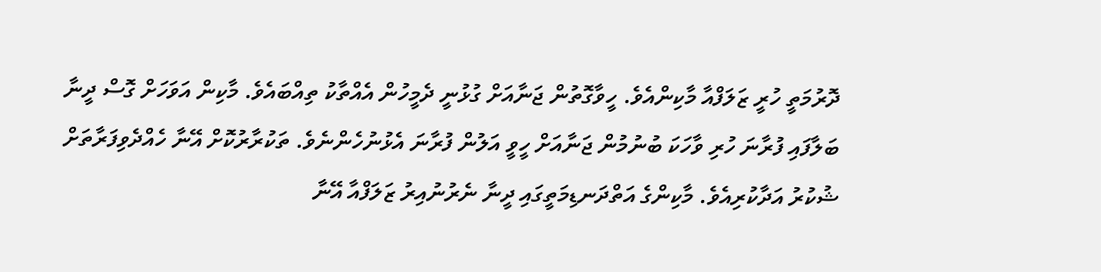ދޮރުމަތީ ހުރީ ޒަލަފްއާ މާކިންއެވެ. ހީވާގޮތުން ޖަނާއަށް ގުޅުނީ ދެމީހުން އެއްތާކު ތިއްބައެވެ. މާކިން އަވަހަށް ގޮސް ދީނާ ބަލާފައި ފުރާނަ ހުރި ވާހަކަ ބުނުމުން ޖަނާއަށް ހީވީ އަލުން ފުރާނަ އެޅުނުހެންނެވެ. ތަކުރާރުކޮށް އޭނާ ހެއްދެވިފަރާތަށް ޝުކުރު އަދާކުރިއެވެ. މާކިންގެ އަތްދަނޑިމަތީގައި ދީނާ ނެރުނުއިރު ޒަލަފްއާ އޭނާ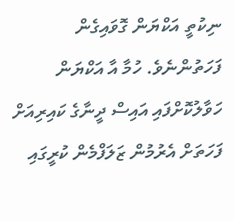ނިކުތީ އަކްޔަން ގޮވައިގެން ފަހަތުންނެވެ. ހުމާ އާ އަކްޔަން ހަވާލުކޮށްފައި އައިސް ދީނާގެ ކައިރިއަށް ފަހަތަށް އެރުމުން ޒަލަފްމެން ކުރީގައި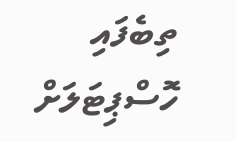ތިބެފައި ހޮސްޕިޓަލަށް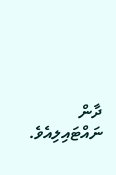ދާން ނައްޓައިލިއެވެ.